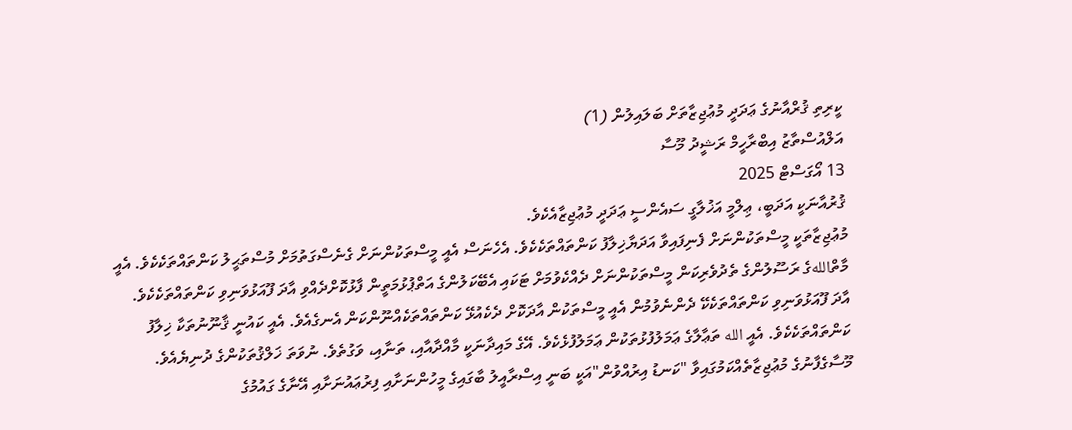ކީރިތި ޤުރްއާނުގެ ޢަދަދީ މުޢުޖިޒާތަށް ބަލައިލުން (1)
އަލްއުސްތާޒު އިބްރާހީމް ރަޝީދު މޫސާ
13 އޯގަސްޓް 2025
ޤުރުއާނަކީ އަދަބީ، ޢިލްމީ އަޚުލާގީ ސައެންސީ ޢަދަދީ މުޢުޖިޒާއެކެވެ.
މުޢުޖިޒާތަކީ މީސްތަކުންނަށް ފެނިފައިވާ އަދަޔާޚިލާފު ކަންތައްތަކެކެވެ. އެހެނަސް އެއީ މީސްތަކުންނަށް ގެނެސްގަތުމަށް މުސްތަޙީލު ކަންތައްތަކެކެވެ. އެއީ މާތްاللهގެ ރަސޫލުންގެ ތެދުވެރިކަން މީސްތަކުންނަށް ދެއްކެވުމަށް ޓަކައި އެބޭކަލުންގެ އަތްޕުޅުމަތީން ފާޅުކޮށްދެއްވި އާދަ ފޫއަޅުވަނިވި ކަންތައްތަކެކެވެ.
އާދަ ފޫއަޅުވަނިވި ކަންތައްތަކެކޭ ދެންނެވުމުން އެއީ މީސްތަކުން އާދަކޮށް ދެކެއުޅޭ ކަންތައްތަކެއްނޫންކަން އެނގެއެވެ. އެއީ ކައުނީ ޤާނޫނުތަކާ ޚިލާފު ކަންތައްތަކެކެވެ. އެއީ الله ތަޢާލާގެ ޢަމަލުފުޅުތަކުން ޢަމަލުފުޅެކެވެ. އޭގެ މައިދާނަކީ މާއްދާއާއި، ތަނާއި، ވަގުތެވެ. ނުވަތަ ޚަލްޤުތަކުންގެ ދުނިޔެއެވެ.
މޫސާގެފާނުގެ މުޢުޖިޒާތެއްކަމުގައިވާ "ކަނޑު އިރުއްވުން"އަކީ ބަނީ އިސްރާއީލު ބާގައިގެ މީހުންނަށާއި ފިރުޢައުނަށާއި އޭނާގެ ގައުމުގެ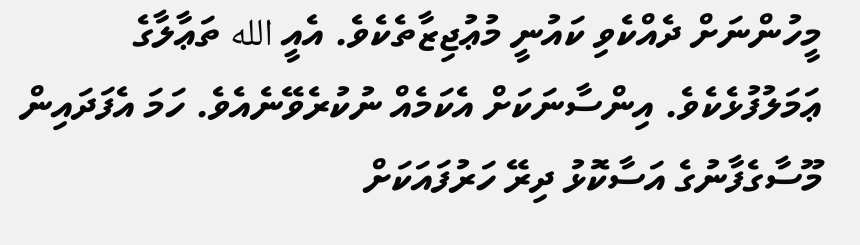މީހުންނަށް ދެއްކެވި ކައުނީ މުޢުޖިޒާތެކެވެ. އެއީ الله ތަޢާލާގެ ޢަމަލުފުޅެކެވެ. އިންސާނަކަށް އެކަމެއް ނުކުރެވޭނެއެވެ. ހަމަ އެފަދައިން  މޫސާގެފާނުގެ އަސާކޮޅު ދިރޭ ހަރުފައަކަށް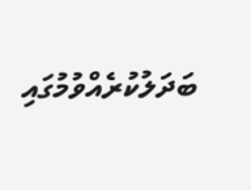ބަދަލުކުރެއްވުމުގައި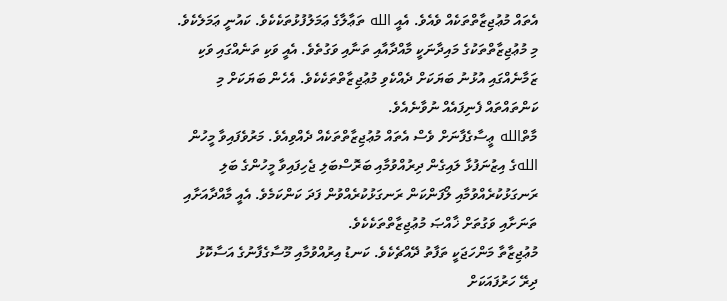އެތައް މުޢުޖިޒާތްތަކެއް ވެއެވެ. އެއީ الله ތަޢާލާގެ ޢަމަލުފުޅުތަކެކެވެ. ކައުނީ ޢަމަލެކެވެ. މި މުޢުޖިޒާތްތަކުގެ މައިދާނަކީ މާއްދާއާއި ތަނާއި ވަގުތެވެ. އެއީ ވަކި ތަނެއްގައި ވަކި ޒަމާނެއްގައި އުޅުނު ބަޔަކަށް ދެއްކެވި މުޢުޖިޒާތްތަކެކެވެ. އެހެން ބަޔަކަށް މި ކަންތައްތައް ފެނިފައެއް ނުވާނެއެވެ.
މާތްالله ޢީސާގެފާނަށް ވެސް އެތައް މުޢުޖިޒާތްތަކެއް ދެއްވިއެވެ. މަރުވެފައިވާ މީހުން اللهގެ އިޒުނަފުޅާ ލައިގެން ދިރުއްވުމާއި ބަރޮސްބަލި ޖެހިފައިވާ މީހުންގެ ބަލި ރަނގަޅުކުރެއްވުމާއި ލޯފަންކަން ރަނގަޅުކުރެއްވުން ފަދަ ކަންކަމެވެ. އެއީ މާއްދާއަށާއި ތަނަށާއި ވަގުތަށް ޚާއްޞަ މުޢުޖިޒާތްތަކެކެވެ.
މުޢުޖިޒާތާ މަންހަޖަކީ ތަފާތު ދޭއްޗެކެވެ. ކަނޑު އިރުއްވުމާއި މޫސާގެފާނުގެ އަސާކޮޅު ދިރޭ ހަރުފައަކަށް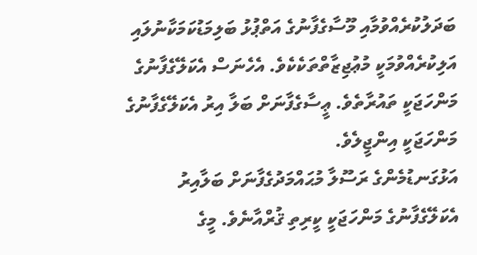ބަދަލުކުރެއްވުމާއި މޫސާގެފާނުގެ އަތްޕުޅު ބަލިމަޑުކަމަކާނުލައި އަލިކުރެއްވުމަކީ މުޢުޖިޒާތްތަކެކެވެ. އެހެނަސް އެކަލޭގެފާނުގެ މަންހަޖަކީ ތައުރާތެވެ. ޢީސާގެފާނަށް ބަލާ އިރު އެކަލޭގެފާނުގެ މަންހަޖަކީ އިންޖީލެވެ.
އަޅުގަނޑުމެންގެ ރަސޫލާ މުޙައްމަދުގެފާނަށް ބަލާއިރު އެކަލޭގެފާނުގެ މަންހަޖަކީ ކީރިތި ޤުރްއާނެވެ. މީގެ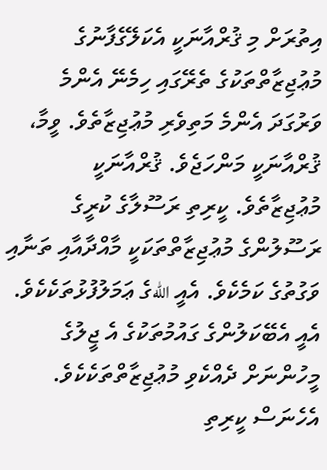އިތުރަށް މި ޤުރްއާނަކީ އެކަލޭގެފާނުގެ މުޢުޖިޒާތްތަކުގެ ތެރޭގައި ހިމެނޭ އެންމެ ވަރުގަދަ އެންމެ މަތިވެރި މުޢުޖިޒާތެވެ. ވީމާ، ޤުރްއާނަކީ މަންހަޖެވެ. ޤުރްއާނަކީ މުޢުޖިޒާތެވެ. ކީރިތި ރަސޫލާގެ ކުރީގެ ރަސޫލުންގެ މުޢުޖިޒާތްތަކަކީ މާއްދާއާއި ތަނާއި ވަގުތުގެ ކަމެކެވެ. އެއީ اللهގެ ޢަމަލުފުޅުތަކެކެވެ. އެއީ އެބޭކަލުންގެ ގައުމުތަކުގެ އެ ޖީލުގެ މީހުންނަށް ދެއްކެވި މުޢުޖިޒާތްތަކެކެވެ. އެހެނަސް ކީރިތި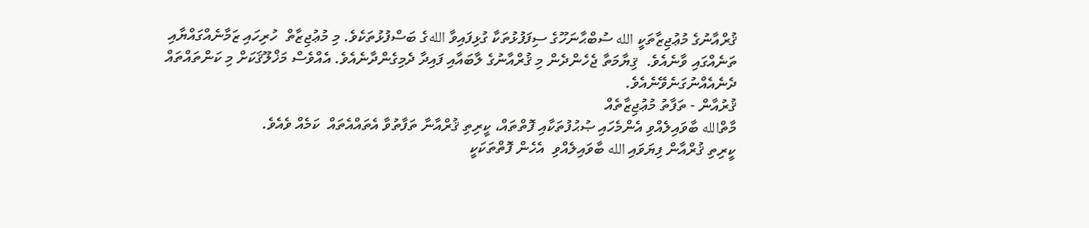ޤުރްއާނުގެ މުޢުޖިޒާތަކީ الله ސުބްޙާނަހޫގެ ސިފަފުޅުތަކާ ގުޅިފައިވާ اللهގެ ބަސްފުޅުތަކެވެ. މި މުޢުޖިޒާތް  ހުރިހައި ޒަމާނެއްގައްޔާއި ތަނެއްގައި ވާނެއެވެ.  ޤިޔާމަތާ ޖެހެންދެން މި ޤުރްއާނުގެ ލާބައާއި ފައިދާ ދެމިގެންދާނެއެވެ. އެއްވެސް މަޚްލޫޤަކަށް މި ކަންތައްތައް ދެނެއެއްނުގަނެވޭނެއެވެ.
ޤުރުއާން - ތަފާތު މުޢުޖިޒާތެއް
މާތްالله ބާވައިލެއްވި އެންމެހައި ޞުޙުފުތަކާއި ފޮތްތައް، ކީރިތި ޤުރްއާނާ ތަފާތުވާ އެތައްއެތައް  ކަމެއް ވެއެވެ.
ކީރިތި ޤުރްއާން ފިޔަވައި الله ބާވައިލެއްވި  އެހެން ފޮތްތަކަކީ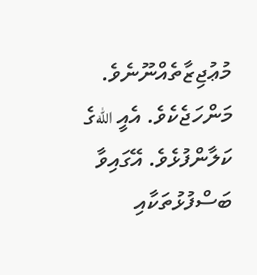މުޢުޖިޒާތެއްނޫނެވެ. މަންހަޖެކެވެ. އެއީ اللهގެ ކަލާންފުޅެވެ. އޭގައިވާ ބަސްފުޅުތަކާއި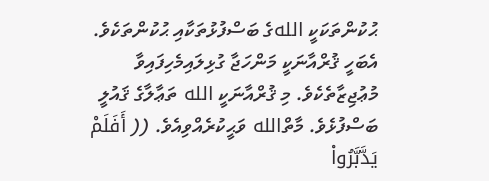ޙުކުންތަކަކީ اللهގެ ބަސްފުޅުތަކާއި ޙުކުންތަކެވެ. އެބަހީ ޤުރްއާނަކީ މަންހަޖާ ގުޅިލައިމެހިފައިވާ މުޢުޖިޒާތެކެވެ. މި ޤުރްއާނަކީ الله ތަޢާލާގެ ޤައުލީ ބަސްފުޅެވެ. މާތްالله ވަޙީކުރެއްވިއެވެ. (( أَفَلَمْ يَدَّبَّرُوا۟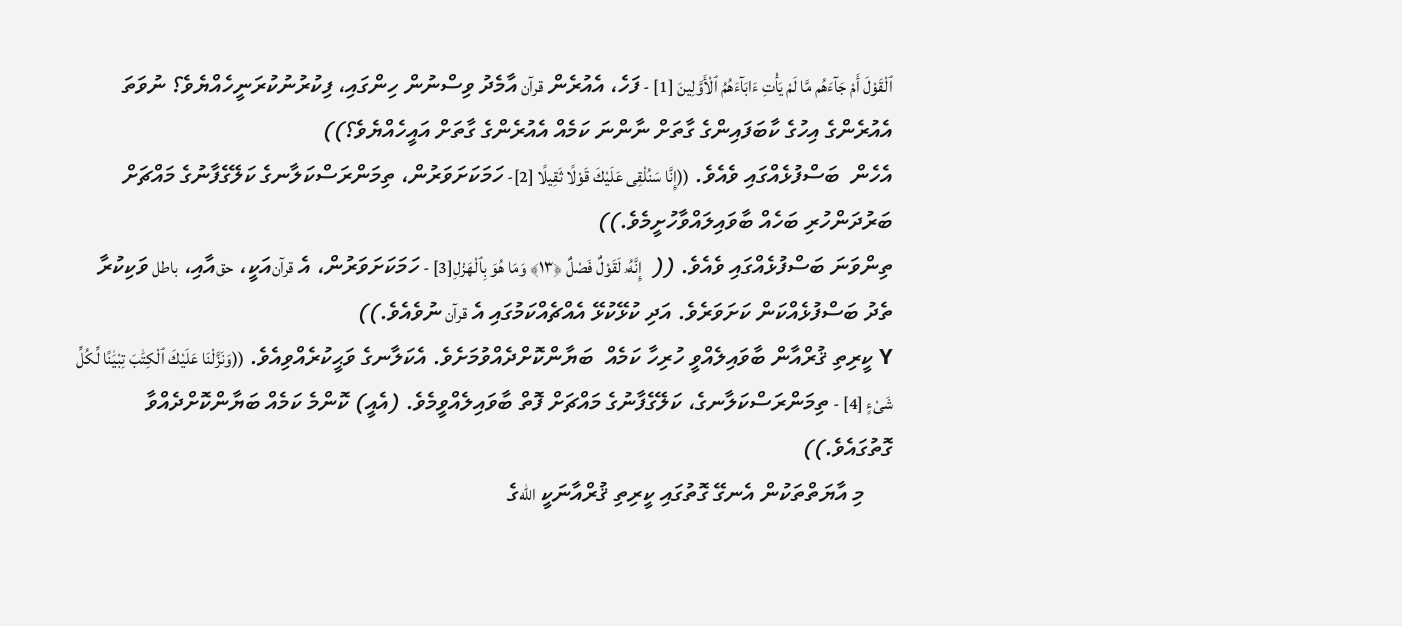ٱلْقَوْلَ أَمْ جَآءَهُم مَّا لَمْ يَأْتِ ءَابَآءَهُمُ ٱلْأَوَّلِينَ [1] - ފަހެ، އެއުރެން قرآن އާމެދު ވިސްނުން ހިންގައި، ފިކުރުނުކުރަނީހެއްޔެވެ؟ ނުވަތަ އެއުރެންގެ އިހުގެ ކާބަފައިންގެ ގާތަށް ނާންނަ ކަމެއް އެއުރެންގެ ގާތަށް އައީހެއްޔެވެ؟))
އެހެން  ބަސްފުޅެއްގައި ވެއެވެ. ((إِنَّا سَنُلْقِى عَلَيْكَ قَوْلًا ثَقِيلًا [2]- ހަމަކަށަވަރުން، ތިމަންރަސްކަލާނގެ ކަލޭގެފާނުގެ މައްޗަށް ބަރުދަންހުރި ބަހެއް ބާވައިލައްވާހުށީމެވެ.))
ތިންވަނަ ބަސްފުޅެއްގައި ވެއެވެ. ((  إِنَّهُۥ لَقَوْلٌ فَصْلٌ ﴿١٣﴾ وَمَا هُوَ بِٱلْهَزْلِ[3] - ހަމަކަށަވަރުން، އެ قرآنއަކީ، حقއާއި، باطل ވަކިކުރާ ތެދު ބަސްފުޅެއްކަން ކަށަވަރެވެ. އަދި ކުޅޭކުޅޭ އެއްޗެއްކަމުގައި އެ قرآن ނުވެއެވެ.))
Y ކީރިތި ޤުރްއާން ބާވައިލެއްވީ ހުރިހާ ކަމެއް  ބަޔާންކޮށްދެއްވުމަށެވެ. އެކަލާނގެ ވަޙީކުރެއްވިއެވެ. ((وَنَزَّلْنَا عَلَيْكَ ٱلْكِتَٰبَ تِبْيَٰنًا لِّكُلِّ شَىْءٍ [4] - ތިމަންރަސްކަލާނގެ، ކަލޭގެފާނުގެ މައްޗަށް ފޮތް ބާވައިލެއްވީމެވެ. (އެއީ) ކޮންމެ ކަމެއް ބަޔާންކޮށްދެއްވާ ގޮތުގައެވެ.))
     މި އާޔަތްތަކުން އެނގޭ ގޮތުގައި ކީރިތި ޤުރްއާނަކީ اللهގެ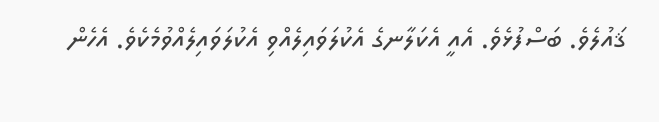ޤައުލެވެ. ބަސްފުޅެވެ. އެއީ އެކަލާނގެ އެކުލަވައިލެއްވި އެކުލަވައިލެއްވުމެކެވެ. އެހެން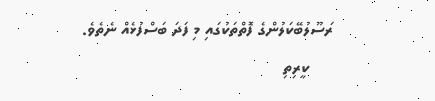ރަސޫލުބޭކަލުންގެ ފޮތްތަކުގައި މި ފަދަ ބަސްފުޅެއް ނެތެވެ.
     ކީރިތި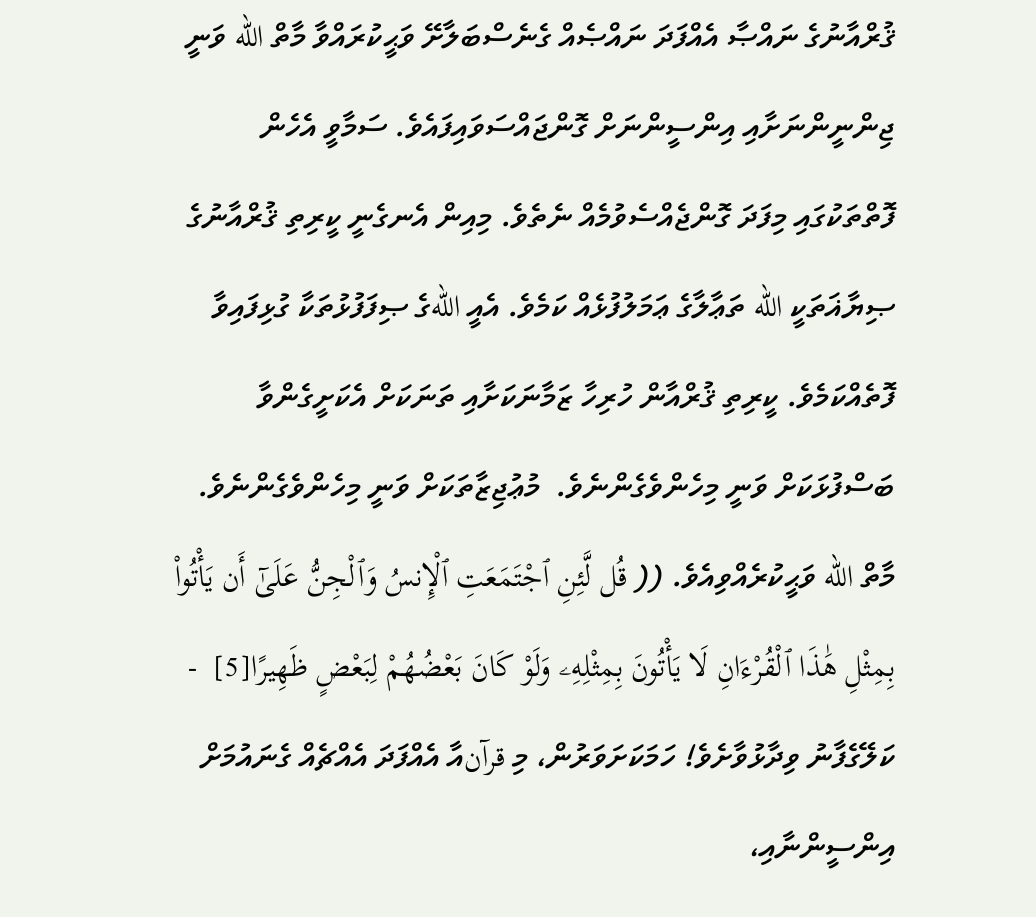ޤުރްއާނުގެ ނައްޞާ އެއްފަދަ ނައްޞެއް ގެނެސްބަލާށޭ ވަޙީކުރައްވާ މާތް الله ވަނީ ޖިންނީންނަށާއި އިންސީންނަށް ގޮންޖައްސަވައިފައެވެ. ސަމާވީ އެހެން ފޮތްތަކުގައި މިފަދަ ގޮންޖެއްސެވުމެއް ނެތެވެ. މިއިން އެނގެނީ ކީރިތި ޤުރްއާނުގެ ޞިޔާޣަތަކީ الله ތަޢާލާގެ ޢަމަލުފުޅެއް ކަމެވެ. އެއީ اللهގެ ޞިފަފުޅުތަކާ ގުޅިފައިވާ ފޮތެއްކަމެވެ. ކީރިތި ޤުރްއާން ހުރިހާ ޒަމާނަކަށާއި ތަނަކަށް އެކަށީގެންވާ ބަސްފުޅަކަށް ވަނީ މިހެންވެގެންނެވެ.  މުޢުޖިޒާތަކަށް ވަނީ މިހެންވެގެންނެވެ. މާތް الله ވަޙީކުރެއްވިއެވެ. (( قُل لَّئِنِ ٱجْتَمَعَتِ ٱلْإِنسُ وَٱلْجِنُّ عَلَىٰٓ أَن يَأْتُوا۟ بِمِثْلِ هَٰذَا ٱلْقُرْءَانِ لَا يَأْتُونَ بِمِثْلِهِۦ وَلَوْ كَانَ بَعْضُهُمْ لِبَعْضٍ ظَهِيرًا[5]  -  ކަލޭގެފާނު ވިދާޅުވާށެވެ! ހަމަކަށަވަރުން، މި قرآنއާ އެއްފަދަ އެއްޗެއް ގެނައުމަށް އިންސީންނާއި،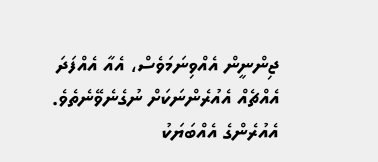ޖިންނީން އެއްވިނަމަވެސް، އެއާ އެއްފަދަ އެއްޗެއް އެއުރެންނަކަށް ނުގެނެވޭނެތެވެ. އެއުރެންގެ އެއްބަޔަކު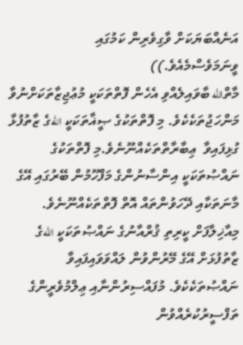އަނެއްބަޔަކަށް ވާގިވެރިން ކަމުގައި ވީނަމަވެސްމެއެވެ.))
މާތްالله ބާވައިލެއްވި އެހެން ފޮތްތަކަކީ މުޢުޖިޒާތަކަށްނުވާ މަންހަޖުތަކެކެވެ. މި ފޮތްތަކުގެ ޞީޣާތަކަކީ اللهގެ ޒާތުފުޅާ ގުޅިފައިވާ  ޢިބާރާތްތަކެއްނޫނެވެ.މި ފޮތްތަކުގެ ނައްޞުތަކަކީ އިންސާނުންގެ މަފްހޫމުން ބޭރުގައި އޭގެ މާނަތަކާއި ދޭހަވުންތައް އޮތް ފޮތްތަކެއްނޫނެވެ. މިއާޚިލާފަށް ކީރިތި ޤުރްއާނުގެ ނައްޞުތަކަކީ اللهގެ ޒާތުފުޅަށް އޭގެ މޭރުންވުން ލައްވަވައިފައިވާ ނައްޞުތަކެކެވެ. މުފައްސިރުންނާއި ޢިލްމުވެރީންގެ ތަފްސީރުކުރެއްވުން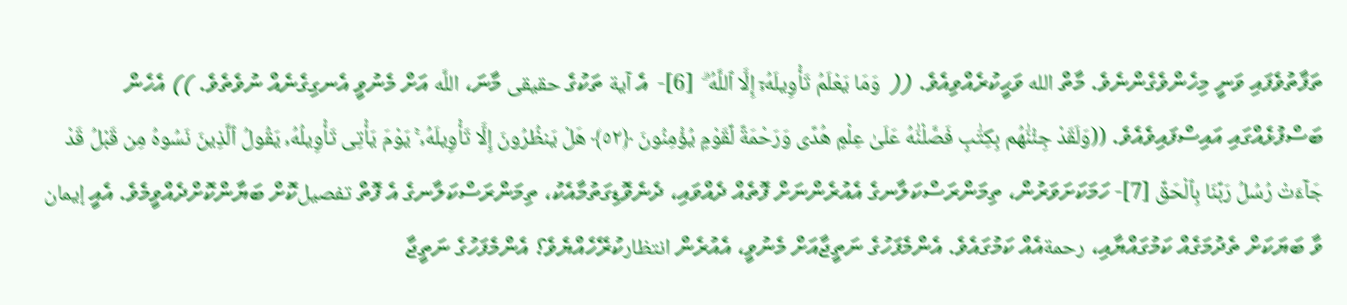ތަފާތުވެފައި ވަނީ މިހެންވެގެންނެވެ. މާތް الله ވަޙީކުރެއްވިއެވެ. ((  وَمَا يَعْلَمُ تَأْوِيلَهُۥٓ إِلَّا ٱللَّهُ ۗ  [6]-  އެ آية ތަކުގެ حقيقى މާނަ، اللَّه އަށް މެނުވީ އެނގިގެނެއް ނުވެތެވެ. )) އެހެން ބަސްފުޅެއްގައި އައިސްފައިވެއެވެ. ((وَلَقَدْ جِئْنَٰهُم بِكِتَٰبٍ فَصَّلْنَٰهُ عَلَىٰ عِلْمٍ هُدًى وَرَحْمَةً لِّقَوْمٍ يُؤْمِنُونَ ﴿٥٢﴾ هَلْ يَنظُرُونَ إِلَّا تَأْوِيلَهُۥ ۚ يَوْمَ يَأْتِى تَأْوِيلُهُۥ يَقُولُ ٱلَّذِينَ نَسُوهُ مِن قَبْلُ قَدْ جَآءَتْ رُسُلُ رَبِّنَا بِٱلْحَقِّ [7]- ހަމަކަށަވަރުން، ތިމަންރަސްކަލާނގެ އެއުރެންނަށް ފޮތެއް ދެއްވައި، ދެނެވޮޑިގަތުމާއެކު، ތިމަންރަސްކަލާނގެ އެ ފޮތް تفصيلކޮށް ބަޔާންކޮށްދެއްވީމެވެ. އެއީ إيمان ވާ ބަޔަކަށް ތެދުމަގެއް ކަމުގައްޔާއި، رحمةއެއް ކަމުގައެވެ. އެންމެފަހުގެ ނަތީޖާއަށް މެނުވީ، އެއުރެން انتظارކުރޭހެއްޔެވެ؟ އެންމެފަހުގެ ނަތީޖާ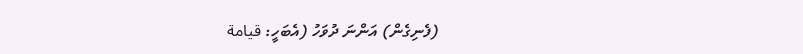(ފެނިގެން) އަންނަ ދުވަހު (އެބަހީ: قيامة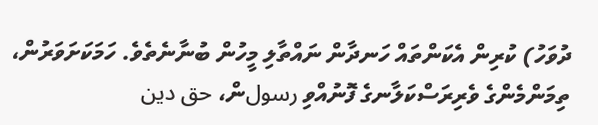ދުވަހު) ކުރިން އެކަންތައް ހަނދާން ނައްތާލި މީހުން ބުނާނެތެވެ. ހަމަކަށަވަރުން، ތިމަންމެންގެ ވެރިރަސްކަލާނގެ ފޮނުއްވި رسولން، حق دين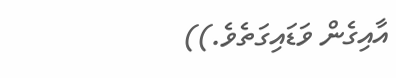އާއިގެން ވަޑައިގަތެވެ.))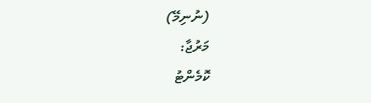(ނުނިމޭ)
މަރުޖާ:
ކޮމެންޓު